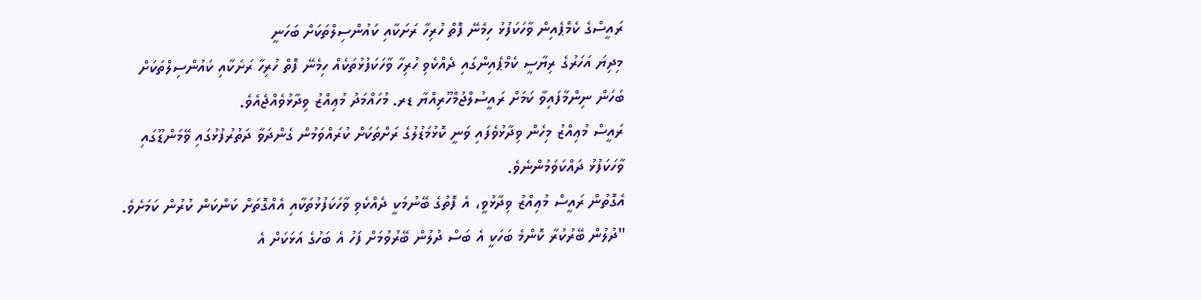ރައީސްގެ ކެމްޕެއިން ވާހަކަފުޅު ހިމެނޭ ފޮތް ހުރިހާ ރަށަކާއި ކައުންސިލްތަކަށް ބަހަނީ
މިދިޔަ އަހަރުގެ ރިޔާސީ ކެމްޕެއިންގައި ދެއްކެވި ހުރިހާ ވާހަކަފުޅުތަކެއް ހިމެނޭ ފޮތް ހުރިހާ ރަށަކާއި ކައުންސިލްތަކަށް ބަހަން ނިންމާފައިވާ ކަމަށް ރައީސުލްޖުމްހޫރިއްޔާ ޑރ. މުހައްމަދު މުޢިއްޒު ވިދާޅުވެއްޖެއެވެ.
ރައީސް މުޢިއްޒު މިހެން ވިދާޅުވެފައި ވަނީ ކޮޅުމަޑުލުގެ ރަށްތަކަށް ކުރައްވަމުން ގެންދަވާ ދަތުރުފުޅުގައި ވޭމަންޑޫގައި ވާހަކަފުޅު ދައްކަވަމުންނެވެ.
އެގޮތުން ރައީސް މުޢިއްޒު ވިދާޅުވީ، އެ ފޮތުގެ ބޭނުމަކީ ދެއްކެވި ވާހަކަފުޅުތަކާއި އެއްގޮތަށް ކަންކަން ކުރުން ކަމަށެވެ.
"ދުލުން ބޭރުކުރާ ކޮންމެ ބަހަކީ އެ ބަސް ދުލުން ބޭރުވުމަށް ފަހު އެ ބަހުގެ އަޅަކަށް އެ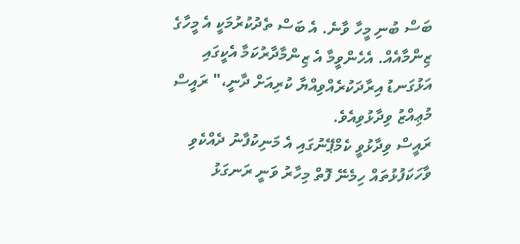ބަސް ބުނި މީހާ ވާނެ. އެ ބަސް ތެދުކުރުމަކީ އެ މީހާގެ ޒިންމާއެއް. އެހެންވީމާ އެ ޒިންމާދާރުކަމާ އެކީގައި އަޅުގަނޑު އިރާދަކުރެއްވިއްޔާ ކުރިއަށް ދާނީ،" ރައީސް މުޢިއްޒު ވިދާޅުވިއެވެ.
ރައީސް ވިދާޅުވީ ކެމްޕޭނުގައި އެ މަނިކުފާނު ދެއްކެވި ވާހަކަފުޅުތައް ހިމެނޭ ފޮތް މިހާރު ވަނީ ރަނގަޅު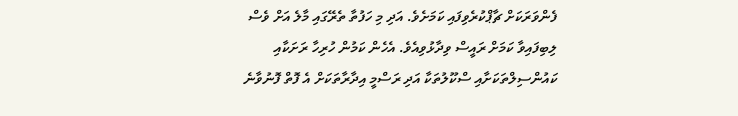ފެންވަރަކަށް ޗާޕްކުރެވިފައި ކަމަށެވެ. އަދި މި ހަފުތާ ތެރޭގައި މާލެ އަށް ވެސް ލިބިފައިވާ ކަމަށް ރައީސް ވިދާޅުވިއެވެ. އެހެން ކަމުން ހުރިހާ ރަށަކާއި ކައުންސިލްތަކަށާއި ސްކޫލުތަކާ އަދި ރަސްމީ އިދާރާތަކަށް އެ ފޮތް ފޮނުވާނެ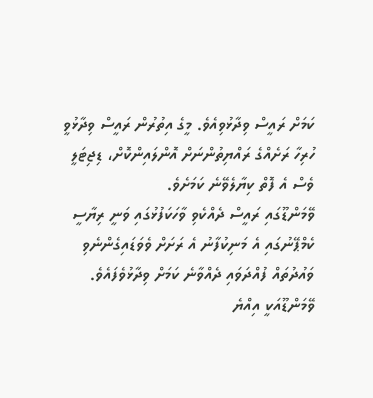ކަމަށް ރައީސް ވިދާޅުވިއެވެ. މީގެ އިތުރުން ރައީސް ވިދާޅުވީ ހުރިހާ ރަށެއްގެ ރައްޔިތުންނަށް އޮންލައިންކޮށް، ޑިޖިޓަލީ ވެސް އެ ފޮތް ކިޔާލެވޭނެ ކަމަށެވެ.
ވޭމަންޑޫގައި ރައީސް ދެއްކެވި ވާހަކަފުޅުގައި ވަނީ ރިޔާސީ ކެމްޕޭނުގައި އެ މަނިކުފާނު އެ ރަށަށް ވެވަޑައިގެންނެވި ވައުދުތައް ފުއްދަވައި ދެއްވާނެ ކަމަށް ވިދާޅުވެފައެވެ.
ވޭމަންޑޫއަކީ އިއްޔެ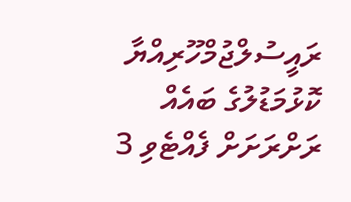ރައީސުލްޖުމްހޫރިއްޔާ ކޮޅުމަޑުލުގެ ބައެއް ރަށްރަށަށް ފެއްޓެވި 3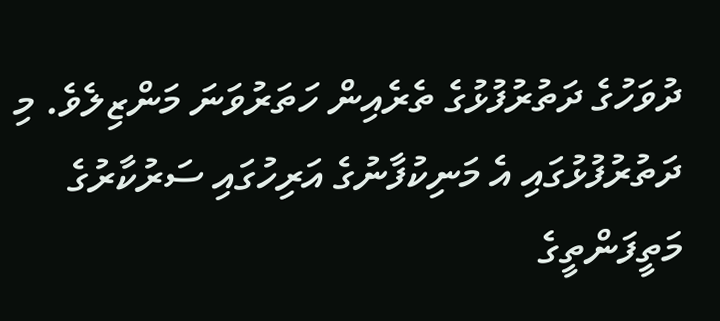ދުވަހުގެ ދަތުރުފުޅުގެ ތެރެއިން ހަތަރުވަނަ މަންޒިލެވެ. މި ދަތުރުފުޅުގައި އެ މަނިކުފާނުގެ އަރިހުގައި ސަރުކާރުގެ މަތީފަންތީގެ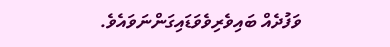ވަފުދެއް ބައިވެރިވެވަޑައިގަންނަވައެވެ.